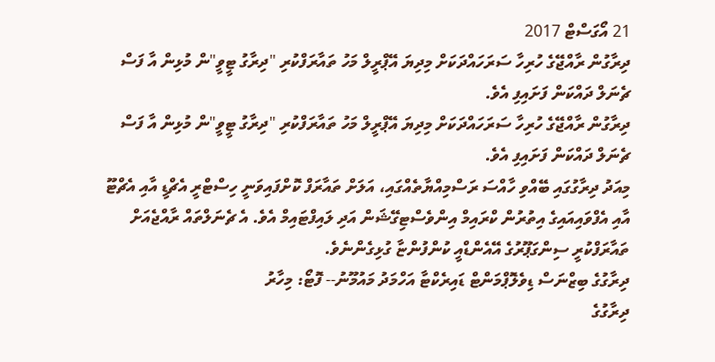21 އޯގަސްޓް 2017
ދިރާގުން ރާއްޖޭގެ ހުރިހާ ސަރަހައްދަކަށް މިދިޔަ އޭޕްރީލް މަހު ތައާރަފްކުރި "ދިރާގު ޓީވީ"ން މުޅިން އާ ފަސް ޗެނަލް ދައްކަން ފަށައިފި އެވެ.
ދިރާގުން ރާއްޖޭގެ ހުރިހާ ސަރަހައްދަކަށް މިދިޔަ އޭޕްރީލް މަހު ތައާރަފްކުރި "ދިރާގު ޓީވީ"ން މުޅިން އާ ފަސް ޗެނަލް ދައްކަން ފަށައިފި އެވެ.
މިއަދު ދިރާގުގައި ބޭއްވި ހާއްސަ ރަސްމިއްޔާތެއްގައި، އަލަށް ތައާރަފް ކޮށްފައިވަނީ ހިސްޓްރީ އެޗްޑީ އާއި އެޗްޓޫ އާއި އެފްވައިއައިގެ އިތުރުން ކްރައިމް އިންވެސްޓިގޭޝަން އަދި ލައިފްޓައިމް އެވެ. އެ ޗެނަލްތައް ރާއްޖެއަށް ތައާރަފްކުރީ ސިންގަޕޫރުގެ އޭއެންޑްއީ ކުންފުންޏާ ގުޅިގެންނެވެ.
ދިރާގުގެ ބިޒްނަސް ޑިވެލޮޕްމަންޓް ޑައިރެކްޓާ އަހްމަދު މައުމޫނު-- ފޮޓޯ: މިހާރު
ދިރާގުގެ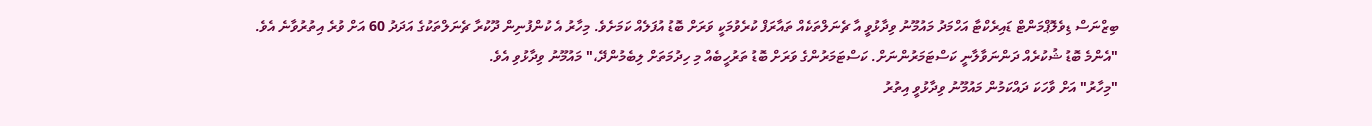ބިޒްނަސް ޑިވެލޮޕްމަންޓް ޑައިރެކްޓާ އަހްމަދު މައުމޫނު ވިދާޅުވީ އާ ޗެނަލްތަކެއް ތައާރަފް ކުރެވުމަކީ ވަރަށް ބޮޑު އުފަލެއް ކަމަށެވެ. މިހާރު އެ ކުންފުނިން ދޫކުރާ ޗެނަލްތަކުގެ އަދަދު 60 އަށް ވުރެ އިތުރުވާނެ އެވެ.
"އެންމެ ބޮޑު ޝުކުރެއް ދަންނަވާލާނީ ކަސްޓަމަރުންނަށް. ކަސްޓަމަރުންގެ ވަރަށް ބޮޑު ތަރުހީބެއް މި ހިދުމަތަށް ލިބެމުންދޭ،" މައުމޫނު ވިދާޅުވި އެވެ.
"މިހާރު" އަށް ވާހަކަ ދައްކަމުން މައުމޫނު ވިދާޅުވީ އިތުރު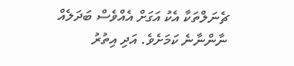ޗެނަލްތަކާ އެކު އަގަށް އެއްވެސް ބަދަލެއް ނާންނާނެ ކަމަށެވެ. އަދި އިތުރު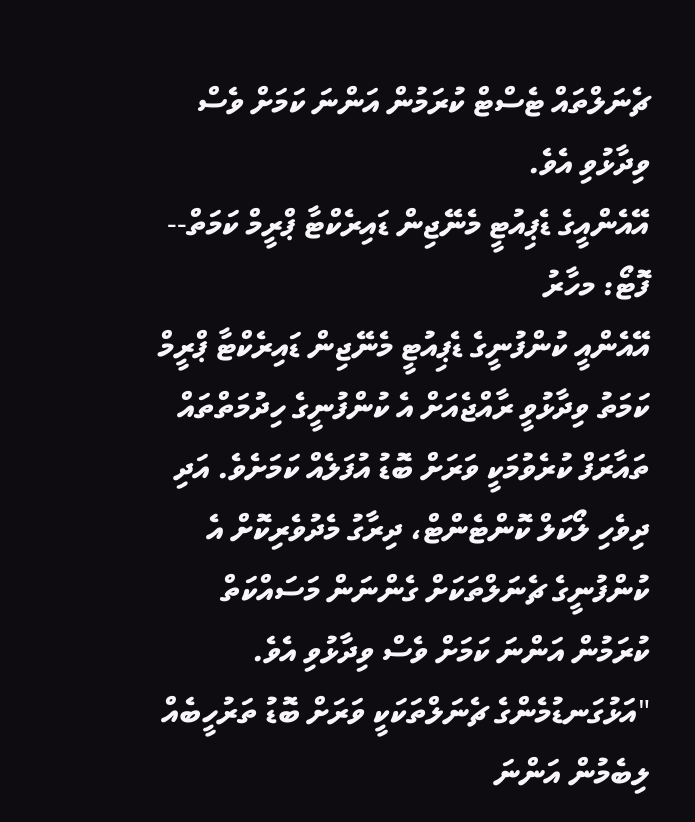ޗެނަލްތައް ޓެސްޓް ކުރަމުން އަންނަ ކަމަށް ވެސް ވިދާޅުވި އެވެ.
އޭއެންއީގެ ޑެޕިއުޓީ މެނޭޖިން ޑައިރެކްޓާ ޕްރީމް ކަމަތް-- ފޮޓޯ: މހާރު
އޭއެންއީ ކުންފުނީގެ ޑެޕިއުޓީ މެނޭޖިން ޑައިރެކްޓާ ޕްރީމް ކަމަތު ވިދާޅުވީ ރާއްޖެއަށް އެ ކުންފުނީގެ ހިދުމަތްތައް ތައާރަފް ކުރެވުމަކީ ވަރަށް ބޮޑު އުފަލެއް ކަމަށެވެ. އަދި ދިވެހި ލޯކަލް ކޮންޓެންޓް، ދިރާގު މެދުވެރިކޮށް އެ ކުންފުނީގެ ޗެނަލްތަކަށް ގެންނަން މަސައްކަތް ކުރަމުން އަންނަ ކަމަށް ވެސް ވިދާޅުވި އެވެ.
"އަޅުގަނޑުމެންގެ ޗެނަލްތަކަކީ ވަރަށް ބޮޑު ތަރުހީބެއް ލިބެމުން އަންނަ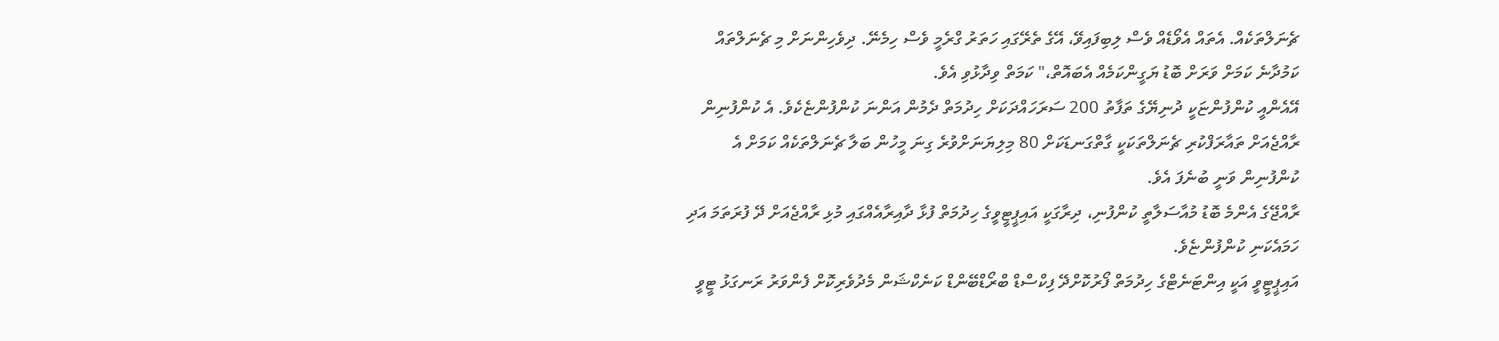ޗެނަލްތަކެއް. އެތައް އެވޯޑެއް ވެސް ލިބިފައިވޭ، އޭގެ ތެރޭގައި ހަތަރު ގްރެމީ ވެސް ހިމެނޭ. ދިވެހިންނަށް މި ޗެނަލްތައް ކަމުދާނެ ކަމަށް ވަރަށް ބޮޑު ޔަގީންކަމެއް އެބައޮތް،" ކަމަތް ވިދާޅުވި އެވެ.
އޭއެންއީ ކުންފުންޏަކީ ދުނިޔޭގެ ތަފާތު 200 ސަރަހައްދަކަށް ހިދުމަތް ދެމުން އަންނަ ކުންފުންޏެކެވެ. އެ ކުންފުނިން ރާއްޖެއަށް ތައާރަފްކުރި ޗެނަލްތަކަކީ ގާތްގަނޑަކަށް 80 މިލިޔަނަށްވުރެ ގިނަ މީހުން ބަލާ ޗެނަލްތަކެއް ކަމަށް އެ ކުންފުނިން ވަނީ ބުނެފަ އެވެ.
ރާއްޖޭގެ އެންމެ ބޮޑު މުއާސަލާތީ ކުންފުނި، ދިރާގަކީ އައިޕީޓީވީގެ ހިދުމަތް ފުޅާ ދާއިރާއެއްގައި މުޅި ރާއްޖެއަށް ދޭ ފުރަތަމަ އަދި ހަމައެކަނި ކުންފުންޏެވެ.
އައިޕީޓީވީ އަކީ އިންޓަނެޓްގެ ހިދުމަތް ފޯރުކޮށްދޭ ފިކްސްޑް ބްރޯޑްބޭންޑް ކަނެކްޝަން މެދުވެރިކޮށް ފެންވަރު ރަނގަޅު ޓީވީ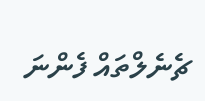ޗެނެލްތައް ފެންނަ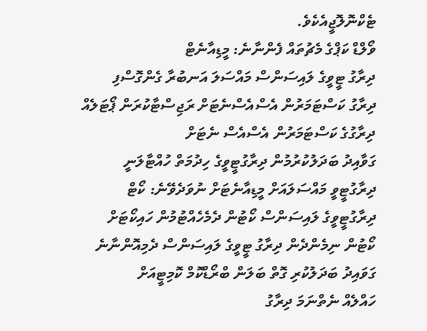ޓެކްނޮލޮޖީއެކެވެ.
ވޯލްޑް ކަޕްގެ މެޗުތައް ފެންނާނެ: މީޑިއާނެޓް
ދިރާގު ޓީވީގެ ލައިސަންސް މައްސަލަ އަނބުރާ ގެންގޮސްފި
ދިރާގު ކަސްޓަމަރުން އެސްއެސްނެޓަށް ރަޖިސްޓާކުރަން ޕޯޓަލެއް
ދިރާގުގެ ކަސްޓަމަރުން އެސްއެސް ނެޓަށް
ގަވާއިދު ބަދަލުކުރުމުން ދިރާގުޓީވީގެ ހިދުމަތް ހުއްޓާލަނީ
ދިރާގުޓީވީ މައްސަލައަށް މީޑިއާނެޓަށް ނުވަދެވޭނެ: ކޯޓް
ދިރާގުޓީވީގެ ލައިސަންސް ކޯޓުން ދެމެހެއްޓުމުން ހައިކޯޓަށް
ކޯޓުން ނިމެންދެން ދިރާގު ޓީވީގެ ލައިސަންސް ދެމިއޮންނާނެ
ގަވައިދު ބަދަލުކުރި ގޮތް ބަލަން ބްރޯޑްކޮމް ކޮމިޓީއަށް
ހައްލެއް ނެތްނަމަ ދިރާގު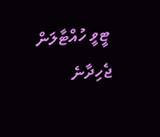ޓީވީ ހުއްޓާލަން ޖެހިދާނެ